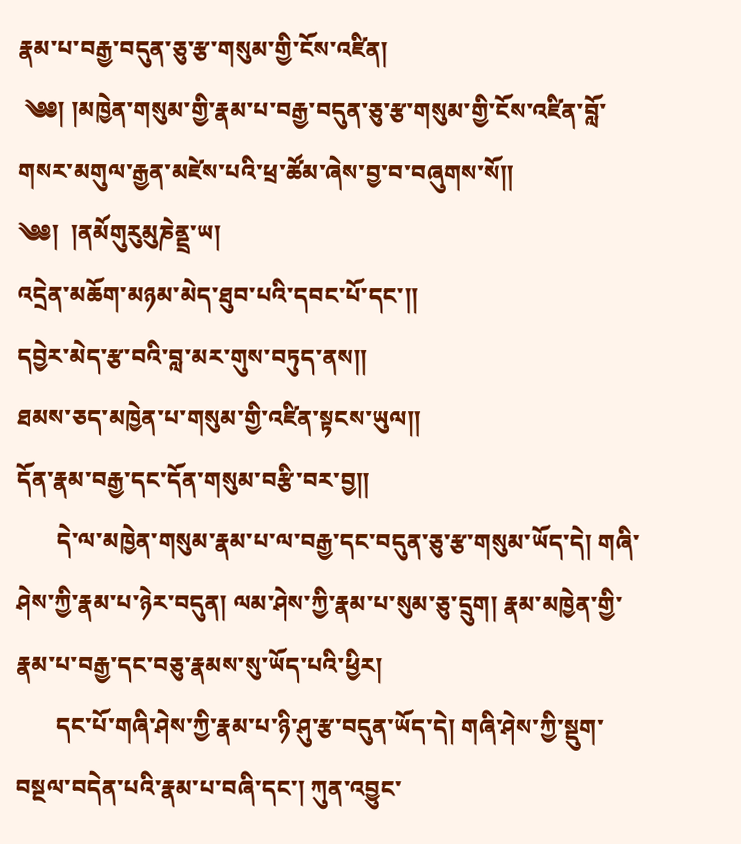རྣམ་པ་བརྒྱ་བདུན་ཅུ་རྩ་གསུམ་གྱི་ངོས་འཛིན།
 ༄༅། །མཁྱེན་གསུམ་གྱི་རྣམ་པ་བརྒྱ་བདུན་ཅུ་རྩ་གསུམ་གྱི་ངོས་འཛིན་བློ་གསར་མགུལ་རྒྱན་མཛེས་པའི་ཕྲ་ཚོམ་ཞེས་བྱ་བ་བཞུགས་སོ༎
༄༅།  །ནམོགུརུམུཎེནྡྲ་ཡ།
འདྲེན་མཆོག་མཉམ་མེད་ཐུབ་པའི་དབང་པོ་དང་༎
དབྱེར་མེད་རྩ་བའི་བླ་མར་གུས་བཏུད་ནས༎
ཐམས་ཅད་མཁྱེན་པ་གསུམ་གྱི་འཛིན་སྟངས་ཡུལ༎
དོན་རྣམ་བརྒྱ་དང་དོན་གསུམ་བརྩི་བར་བྱ༎
       དེ་ལ་མཁྱེན་གསུམ་རྣམ་པ་ལ་བརྒྱ་དང་བདུན་ཅུ་རྩ་གསུམ་ཡོད་དེ། གཞི་ཤེས་ཀྱི་རྣམ་པ་ཉེར་བདུན། ལམ་ཤེས་ཀྱི་རྣམ་པ་སུམ་ཅུ་དྲུག། རྣམ་མཁྱེན་གྱི་རྣམ་པ་བརྒྱ་དང་བཅུ་རྣམས་སུ་ཡོད་པའི་ཕྱིར།
       དང་པོ་གཞི་ཤེས་ཀྱི་རྣམ་པ་ཉི་ཤུ་རྩ་བདུན་ཡོད་དེ། གཞི་ཤེས་ཀྱི་སྡུག་བསྔལ་བདེན་པའི་རྣམ་པ་བཞི་དང་། ཀུན་འབྱུང་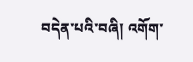བདེན་པའི་བཞི། འགོག་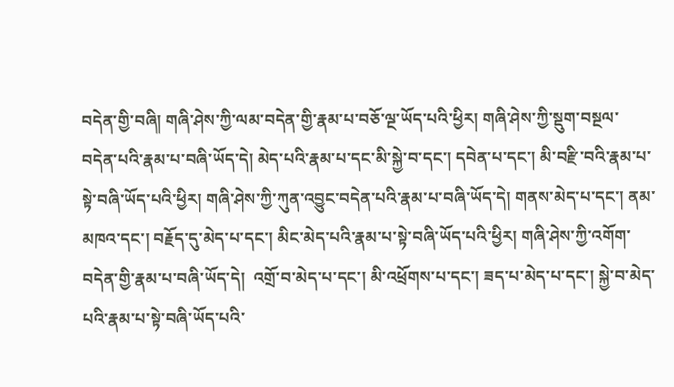བདེན་གྱི་བཞི། གཞི་ཤེས་ཀྱི་ལམ་བདེན་གྱི་རྣམ་པ་བཅོ་ལྔ་ཡོད་པའི་ཕྱིར། གཞི་ཤེས་ཀྱི་སྡུག་བསྔལ་བདེན་པའི་རྣམ་པ་བཞི་ཡོད་དེ། མེད་པའི་རྣམ་པ་དང་མི་སྐྱེ་བ་དང་། དབེན་པ་དང་། མི་བརྫི་བའི་རྣམ་པ་སྟེ་བཞི་ཡོད་པའི་ཕྱིར། གཞི་ཤེས་ཀྱི་ཀུན་འབྱུང་བདེན་པའི་རྣམ་པ་བཞི་ཡོད་དེ། གནས་མེད་པ་དང་། ནམ་མཁའ་དང་། བརྗོད་དུ་མེད་པ་དང་། མིང་མེད་པའི་རྣམ་པ་སྟེ་བཞི་ཡོད་པའི་ཕྱིར། གཞི་ཤེས་ཀྱི་འགོག་བདེན་གྱི་རྣམ་པ་བཞི་ཡོད་དེ།  འགྲོ་བ་མེད་པ་དང་། མི་འཕྲོགས་པ་དང་། ཟད་པ་མེད་པ་དང་། སྐྱེ་བ་མེད་པའི་རྣམ་པ་སྟེ་བཞི་ཡོད་པའི་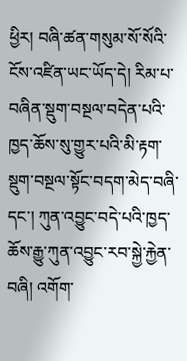ཕྱིར། བཞི་ཚན་གསུམ་སོ་སོའི་ངོས་འཛིན་ཡང་ཡོད་དེ། རིམ་པ་བཞིན་སྡུག་བསྔལ་བདེན་པའི་ཁྱད་ཆོས་སུ་གྱུར་པའི་མི་རྟག་སྡུག་བསྔལ་སྟོང་བདག་མེད་བཞི་དང་། ཀུན་འབྱུང་བདེ་པའི་ཁྱད་ཆོས་རྒྱུ་ཀུན་འབྱུང་རབ་སྐྱེ་རྐྱེན་བཞི། འགོག་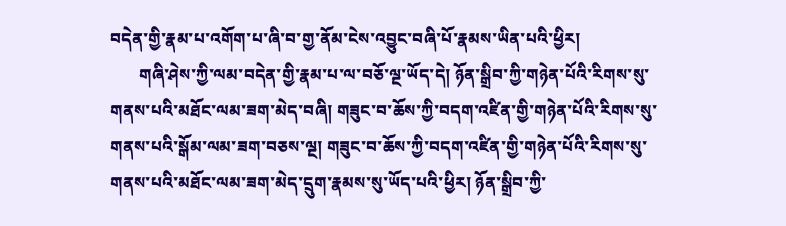བདེན་གྱི་རྣམ་པ་འགོག་པ་ཞི་བ་གྱ་ནོམ་ངེས་འབྱུང་བཞི་པོ་རྣམས་ཡིན་པའི་ཕྱིར།
       གཞི་ཤེས་ཀྱི་ལམ་བདེན་གྱི་རྣམ་པ་ལ་བཅོ་ལྔ་ཡོད་དེ། ཉོན་སྒྲིབ་ཀྱི་གཉེན་པོའི་རིགས་སུ་གནས་པའི་མཐོང་ལམ་ཟག་མེད་བཞི། གཟུང་བ་ཆོས་ཀྱི་བདག་འཛིན་གྱི་གཉེན་པོའི་རིགས་སུ་གནས་པའི་སྒོམ་ལམ་ཟག་བཅས་ལྔ། གཟུང་བ་ཆོས་ཀྱི་བདག་འཛིན་གྱི་གཉེན་པོའི་རིགས་སུ་གནས་པའི་མཐོང་ལམ་ཟག་མེད་དྲུག་རྣམས་སུ་ཡོད་པའི་ཕྱིར། ཉོན་སྒྲིབ་ཀྱི་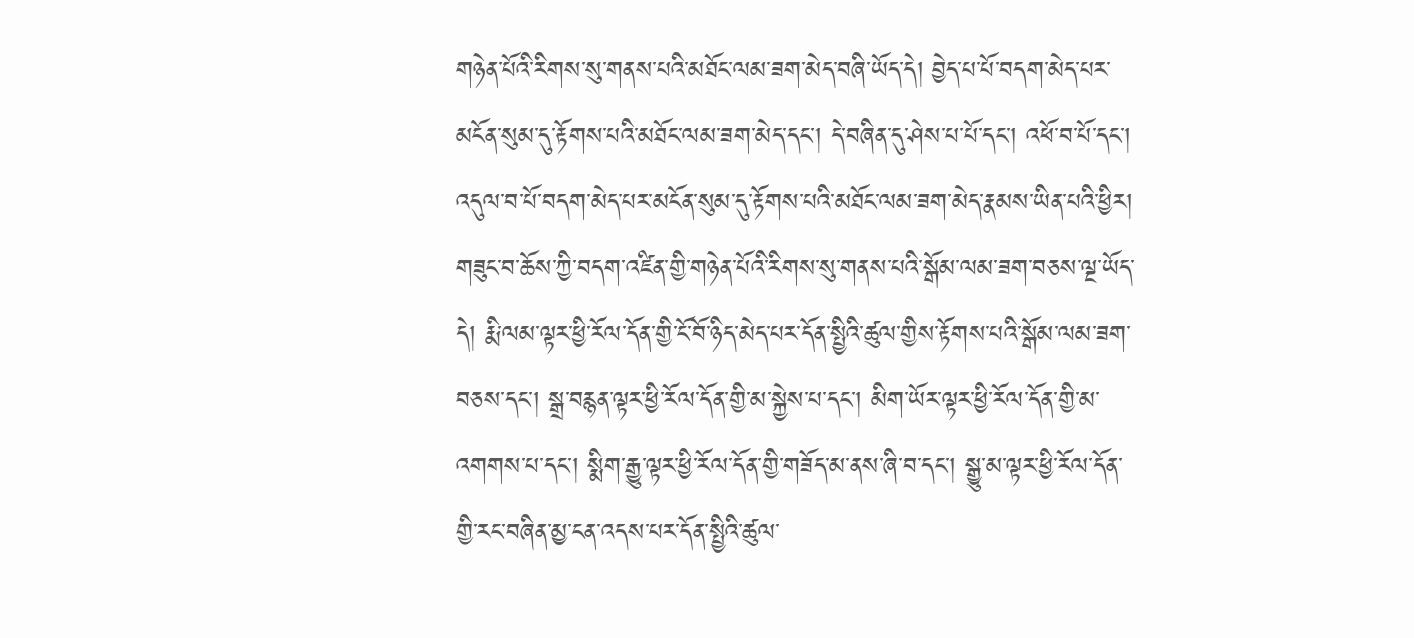གཉེན་པོའི་རིགས་སུ་གནས་པའི་མཐོང་ལམ་ཟག་མེད་བཞི་ཡོད་དེ། བྱེད་པ་པོ་བདག་མེད་པར་མངོན་སུམ་དུ་རྟོགས་པའི་མཐོང་ལམ་ཟག་མེད་དང་། དེ་བཞིན་དུ་ཤེས་པ་པོ་དང་། འཕོ་བ་པོ་དང་། འདུལ་བ་པོ་བདག་མེད་པར་མངོན་སུམ་དུ་རྟོགས་པའི་མཐོང་ལམ་ཟག་མེད་རྣམས་ཡིན་པའི་ཕྱིར། གཟུང་བ་ཆོས་ཀྱི་བདག་འཛིན་གྱི་གཉེན་པོའི་རིགས་སུ་གནས་པའི་སྒོམ་ལམ་ཟག་བཅས་ལྔ་ཡོད་དེ། རྨི་ལམ་ལྟར་ཕྱི་རོལ་དོན་གྱི་ངོ་བོ་ཉིད་མེད་པར་དོན་སྤྱིའི་ཚུལ་གྱིས་རྟོགས་པའི་སྒོམ་ལམ་ཟག་བཅས་དང་། སྒྲ་བརྙན་ལྟར་ཕྱི་རོལ་དོན་གྱི་མ་སྐྱེས་པ་དང་། མིག་ཡོར་ལྟར་ཕྱི་རོལ་དོན་གྱི་མ་འགགས་པ་དང་། སྨིག་རྒྱུ་ལྟར་ཕྱི་རོལ་དོན་གྱི་གཟོད་མ་ནས་ཞི་བ་དང་། སྒྱུ་མ་ལྟར་ཕྱི་རོལ་དོན་གྱི་རང་བཞིན་མྱ་ངན་འདས་པར་དོན་སྤྱིའི་ཚུལ་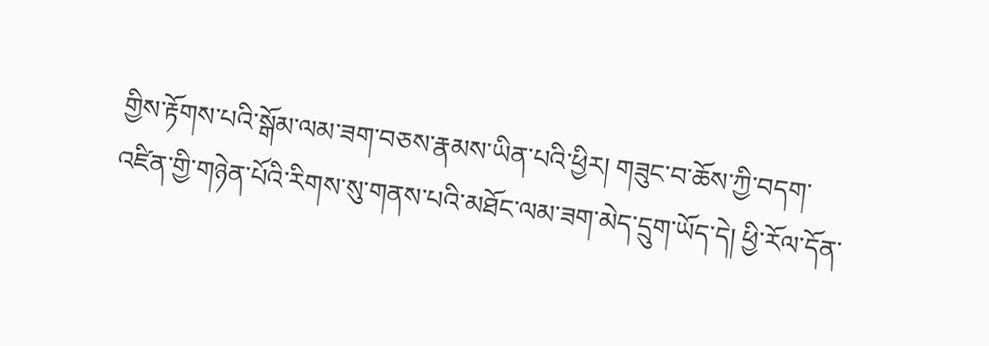གྱིས་རྟོགས་པའི་སྒོམ་ལམ་ཟག་བཅས་རྣམས་ཡིན་པའི་ཕྱིར། གཟུང་བ་ཆོས་ཀྱི་བདག་འཛིན་གྱི་གཉེན་པོའི་རིགས་སུ་གནས་པའི་མཐོང་ལམ་ཟག་མེད་དྲུག་ཡོད་དེ། ཕྱི་རོལ་དོན་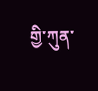གྱི་ཀུན་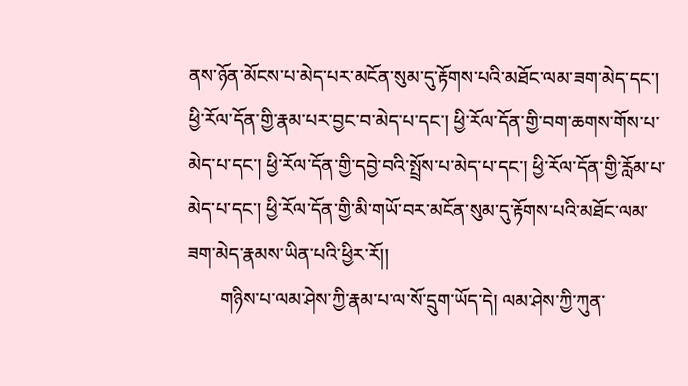ནས་ཉོན་མོངས་པ་མེད་པར་མངོན་སུམ་དུ་རྟོགས་པའི་མཐོང་ལམ་ཟག་མེད་དང་། ཕྱི་རོལ་དོན་གྱི་རྣམ་པར་བྱང་བ་མེད་པ་དང་། ཕྱི་རོལ་དོན་གྱི་བག་ཆགས་གོས་པ་མེད་པ་དང་། ཕྱི་རོལ་དོན་གྱི་དབྱེ་བའི་སྤྲོས་པ་མེད་པ་དང་། ཕྱི་རོལ་དོན་གྱི་རློམ་པ་མེད་པ་དང་། ཕྱི་རོལ་དོན་གྱི་མི་གཡོ་བར་མངོན་སུམ་དུ་རྟོགས་པའི་མཐོང་ལམ་ཟག་མེད་རྣམས་ཡིན་པའི་ཕྱིར་རོ།།
       གཉིས་པ་ལམ་ཤེས་ཀྱི་རྣམ་པ་ལ་སོ་དྲུག་ཡོད་དེ། ལམ་ཤེས་ཀྱི་ཀུན་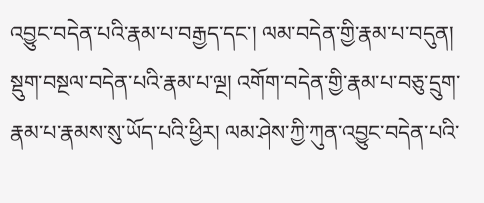འབྱུང་བདེན་པའི་རྣམ་པ་བརྒྱད་དང་། ལམ་བདེན་གྱི་རྣམ་པ་བདུན། སྡུག་བསྔལ་བདེན་པའི་རྣམ་པ་ལྔ། འགོག་བདེན་གྱི་རྣམ་པ་བཅུ་དྲུག་རྣམ་པ་རྣམས་སུ་ཡོད་པའི་ཕྱིར། ལམ་ཤེས་ཀྱི་ཀུན་འབྱུང་བདེན་པའི་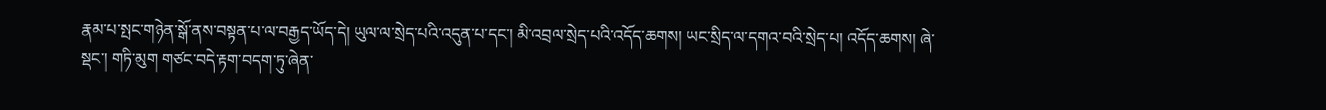རྣམ་པ་སྤང་གཉེན་སྒོ་ནས་བསྟན་པ་ལ་བརྒྱད་ཡོད་དེ། ཡུལ་ལ་སྲེད་པའི་འདུན་པ་དང་། མི་འབྲལ་སྲེད་པའི་འདོད་ཆགས། ཡང་སྲིད་ལ་དགའ་བའི་སྲེད་པ། འདོད་ཆགས། ཞེ་སྡང་། གཏི་མུག གཙང་བདེ་རྟག་བདག་ཏུ་ཞེན་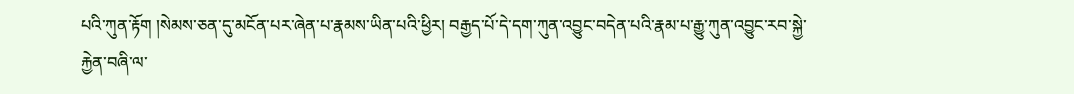པའི་ཀུན་རྟོག །སེམས་ཅན་དུ་མངོན་པར་ཞེན་པ་རྣམས་ཡིན་པའི་ཕྱིར། བརྒྱད་པོ་དེ་དག་ཀུན་འབྱུང་བདེན་པའི་རྣམ་པ་རྒྱུ་ཀུན་འབྱུང་རབ་སྐྱེ་རྐྱེན་བཞི་ལ་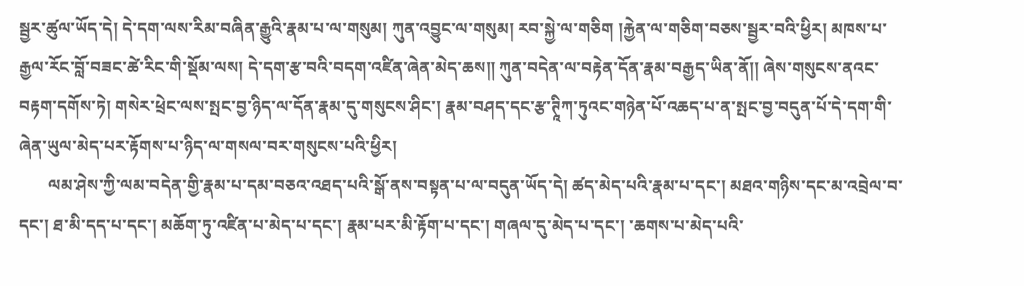སྦྱར་ཚུལ་ཡོད་དེ། དེ་དག་ལས་རིམ་བཞིན་རྒྱུའི་རྣམ་པ་ལ་གསུམ། ཀུན་འབྱུང་ལ་གསུམ། རབ་སྐྱེ་ལ་གཅིག །རྐྱེན་ལ་གཅིག་བཅས་སྦྱར་བའི་ཕྱིར། མཁས་པ་རྒྱལ་རོང་བློ་བཟང་ཚེ་རིང་གི་སྡོམ་ལས། དེ་དག་རྩ་བའི་བདག་འཛིན་ཞེན་མེད་ཆས༎ ཀུན་བདེན་ལ་བརྟེན་དོན་རྣམ་བརྒྱད་ཡིན་ནོ།། ཞེས་གསུངས་ནའང་བརྟག་དགོས་ཏེ། གསེར་ཕྲེང་ལས་སྤང་བྱ་ཉིད་ལ་དོན་རྣམ་དུ་གསུངས་ཤིང་། རྣམ་བཤད་དང་རྩ་ཊཱིཀ་ཏུའང་གཉེན་པོ་འཆད་པ་ན་སྤང་བྱ་བདུན་པོ་དེ་དག་གི་ཞེན་ཡུལ་མེད་པར་རྟོགས་པ་ཉིད་ལ་གསལ་བར་གསུངས་པའི་ཕྱིར།
       ལམ་ཤེས་ཀྱི་ལམ་བདེན་གྱི་རྣམ་པ་དམ་བཅའ་འཐད་པའི་སྒོ་ནས་བསྟན་པ་ལ་བདུན་ཡོད་དེ། ཚད་མེད་པའི་རྣམ་པ་དང་། མཐའ་གཉིས་དང་མ་འབྲེལ་བ་དང་། ཐ་མི་དད་པ་དང་། མཆོག་ཏུ་འཛིན་པ་མེད་པ་དང་། རྣམ་པར་མི་རྟོག་པ་དང་། གཞལ་དུ་མེད་པ་དང་། ་ཆགས་པ་མེད་པའི་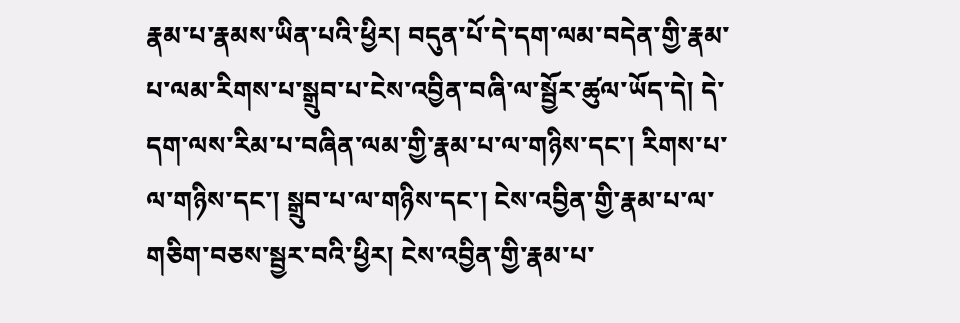རྣམ་པ་རྣམས་ཡིན་པའི་ཕྱིར། བདུན་པོ་དེ་དག་ལམ་བདེན་གྱི་རྣམ་པ་ལམ་རིགས་པ་སྒྲུབ་པ་ངེས་འབྱིན་བཞི་ལ་སྦྱོར་ཚུལ་ཡོད་དེ། དེ་དག་ལས་རིམ་པ་བཞིན་ལམ་གྱི་རྣམ་པ་ལ་གཉིས་དང་། རིགས་པ་ལ་གཉིས་དང་། སྒྲུབ་པ་ལ་གཉིས་དང་། ངེས་འབྱིན་གྱི་རྣམ་པ་ལ་གཅིག་བཅས་སྦྱར་བའི་ཕྱིར། ངེས་འབྱིན་གྱི་རྣམ་པ་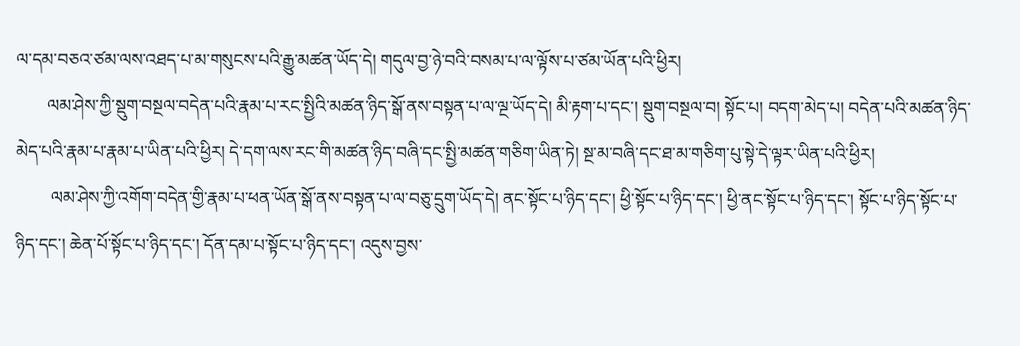ལ་དམ་བཅའ་ཙམ་ལས་འཐད་པ་མ་གསུངས་པའི་རྒྱུ་མཚན་ཡོད་དེ། གདུལ་བྱ་ཉེ་བའི་བསམ་པ་ལ་ལྟོས་པ་ཙམ་ཡོན་པའི་ཕྱིར།
       ལམ་ཤེས་ཀྱི་སྡུག་བསྔལ་བདེན་པའི་རྣམ་པ་རང་སྤྱིའི་མཚན་ཉིད་སྒོ་ནས་བསྟན་པ་ལ་ལྔ་ཡོད་དེ། མི་རྟག་པ་དང་། སྡུག་བསྔལ་བ། སྟོང་པ། བདག་མེད་པ། བདེན་པའི་མཚན་ཉིད་མེད་པའི་རྣམ་པ་རྣམ་པ་ཡིན་པའི་ཕྱིར། དེ་དག་ལས་རང་གི་མཚན་ཉིད་བཞི་དང་སྤྱི་མཚན་གཅིག་ཡིན་ཏེ། སྔ་མ་བཞི་དང་ཐ་མ་གཅིག་པུ་སྟེ་དེ་ལྟར་ཡིན་པའི་ཕྱིར།
        ལམ་ཤེས་ཀྱི་འགོག་བདེན་གྱི་རྣམ་པ་ཕན་ཡོན་སྒོ་ནས་བསྟན་པ་ལ་བཅུ་དྲུག་ཡོད་དེ། ནང་སྟོང་པ་ཉིད་དང་། ཕྱི་སྟོང་པ་ཉིད་དང་། ཕྱི་ནང་སྟོང་པ་ཉིད་དང་། སྟོང་པ་ཉིད་སྟོང་པ་ཉིད་དང་། ཆེན་པོ་སྟོང་པ་ཉིད་དང་། དོན་དམ་པ་སྟོང་པ་ཉིད་དང་། འདུས་བྱས་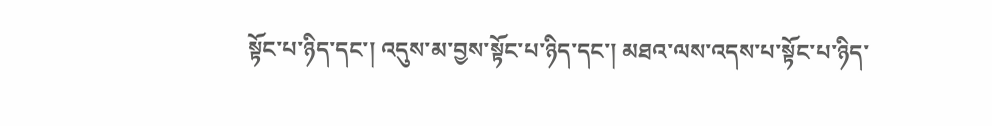སྟོང་པ་ཉིད་དང་། འདུས་མ་བྱས་སྟོང་པ་ཉིད་དང་། མཐའ་ལས་འདས་པ་སྟོང་པ་ཉིད་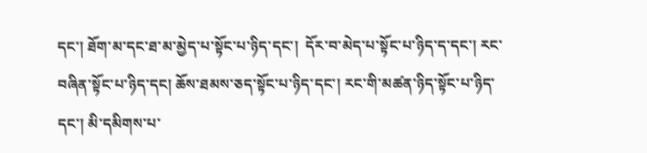དང་། ཐོག་མ་དང་ཐ་མ་མྱེད་པ་སྟོང་པ་ཉིད་དང་།  དོར་བ་མེད་པ་སྟོང་པ་ཉིད་ད་དང་། རང་བཞིན་སྟོང་པ་ཉིད་དང། ཆོས་ཐམས་ཅད་སྟོང་པ་ཉིད་དང་། རང་གི་མཚན་ཉིད་སྟོང་པ་ཉིད་དང་། མི་དམིགས་པ་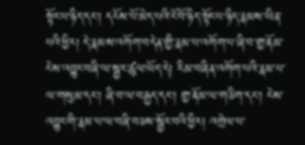སྟོང་པ་ཉིད་དང་། དངོས་པོ་མེད་པའི་ངོ་བོ་ཉིད་སྟོང་པ་ཉིད་རྣམས་ཡིན་པའི་ཕྱིར། དེ་རྣམས་འགོག་བདེན་གྱི་རྣམ་པ་འགོག་པ་ཞི་བ་གྱ་ནོམ་ངེས་འབྱུང་བཞི་ལ་སྦྱར་ཚུལ་ཡོད་དེ། རིམ་བཞིན་འགོག་པའི་རྣམ་པ་ལ་གསུམ་དང་། ཞི་བ་ལ་བརྒྱད་དང་། གྱ་ནོམ་ལ་གཅིག་དང་། ངེས་འབྱུང་གི་རྣམ་པ་ལ་བཞི་བཅས་སྦྱོར་བའི་ཕྱིར། འགྲེལ་པ་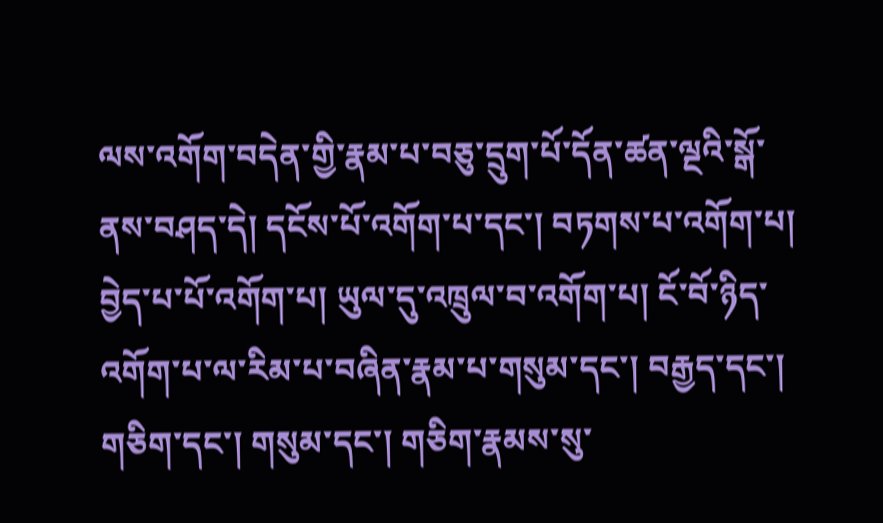ལས་འགོག་བདེན་གྱི་རྣམ་པ་བཅུ་དྲུག་པོ་དོན་ཚན་ལྔའི་སྒོ་ནས་བཤད་དེ། དངོས་པོ་འགོག་པ་དང་། བཏགས་པ་འགོག་པ། བྱེད་པ་པོ་འགོག་པ། ཡུལ་དུ་འཁྲུལ་བ་འགོག་པ། ངོ་བོ་ཉིད་འགོག་པ་ལ་རིམ་པ་བཞིན་རྣམ་པ་གསུམ་དང་། བརྒྱད་དང་། གཅིག་དང་། གསུམ་དང་། གཅིག་རྣམས་སུ་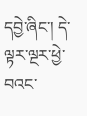དབྱེ་ཞིང་། དེ་ལྟར་ལྔར་ཕྱེ་བའང་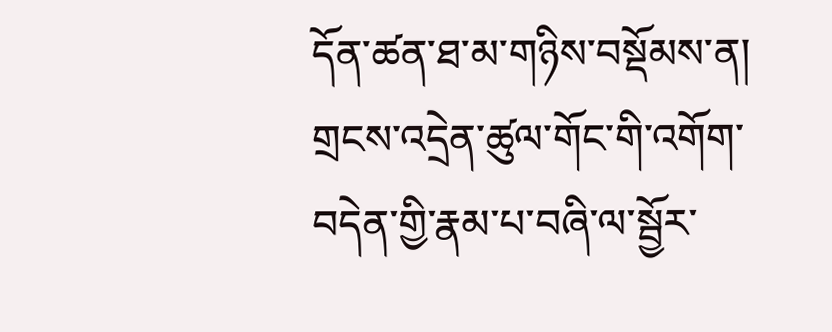དོན་ཚན་ཐ་མ་གཉིས་བསྡོམས་ན། གྲངས་འདྲེན་ཚུལ་གོང་གི་འགོག་བདེན་གྱི་རྣམ་པ་བཞི་ལ་སྦྱོར་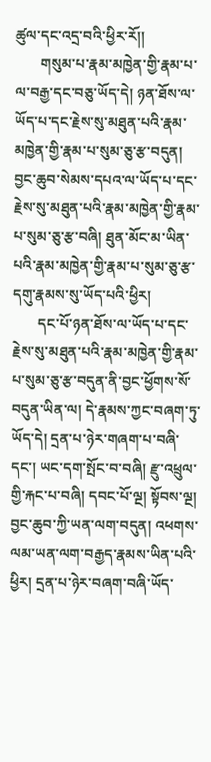ཚུལ་དང་འདྲ་བའི་ཕྱིར་རོ།།
       གསུམ་པ་རྣམ་མཁྱེན་གྱི་རྣམ་པ་ལ་བརྒྱ་དང་བཅུ་ཡོད་དེ། ཉན་ཐོས་ལ་ཡོད་པ་དང་རྗེས་སུ་མཐུན་པའི་རྣམ་མཁྱེན་གྱི་རྣམ་པ་སུམ་ཅུ་རྩ་བདུན། བྱང་ཆུབ་སེམས་དཔའ་ལ་ཡོད་པ་དང་རྗེས་སུ་མཐུན་པའི་རྣམ་མཁྱེན་གྱི་རྣམ་པ་སུམ་ཅུ་རྩ་བཞི། ཐུན་མོང་མ་ཡིན་པའི་རྣམ་མཁྱེན་གྱི་རྣམ་པ་སུམ་ཅུ་རྩ་དགུ་རྣམས་སུ་ཡོད་པའི་ཕྱིར།
       དང་པོ་ཉན་ཐོས་ལ་ཡོད་པ་དང་རྗེས་སུ་མཐུན་པའི་རྣམ་མཁྱེན་གྱི་རྣམ་པ་སུམ་ཅུ་རྩ་བདུན་ནི་བྱང་ཕྱོགས་སོ་བདུན་ཡིན་ལ། དེ་རྣམས་ཀྱང་བཞག་ཏུ་ཡོད་དེ། དྲན་པ་ཉེར་གཞག་པ་བཞི་དང་། ཡང་དག་སྤོང་བ་བཞི། རྫུ་འཕྲུལ་གྱི་རྐང་པ་བཞི། དབང་པོ་ལྔ། སྟོབས་ལྔ། བྱང་ཆུབ་ཀྱི་ཡན་ལག་བདུན། འཕགས་ལམ་ཡན་ལག་བརྒྱད་རྣམས་ཡིན་པའི་ཕྱིར། དྲན་པ་ཉེར་བཞག་བཞི་ཡོད་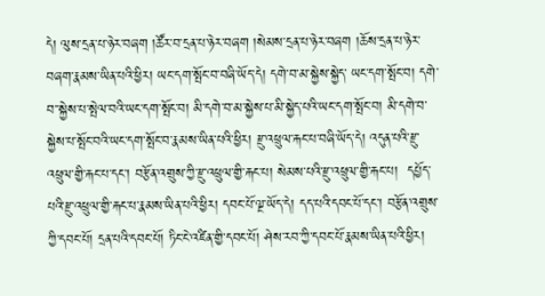དེ། ལུས་དྲན་པ་ཉེར་བཞག །ཚོར་བ་དྲན་པ་ཉེར་བཞག །སེམས་དྲན་པ་ཉེར་བཞག །ཆོས་དྲན་པ་ཉེར་བཞག་རྣམས་ཡིན་པའི་ཕྱིར། ཡང་དག་སྤོང་བ་བཞི་ཡོད་དེ། དགེ་བ་མ་སྐྱེས་སྐྱེད་ ཡང་དག་སྤོང་བ། དགེ་བ་་སྐྱེས་པ་སྤེལ་བའི་ཡང་དག་སྤོང་བ། མི་དགེ་བ་མ་སྐྱེས་པ་མི་སྐྱེད་པའི་ཡང་དག་སྤོང་བ། མི་དགེ་བ་སྐྱེས་པ་སྤོང་བའི་ཡང་དག་སྤོང་བ་རྣམས་ཡིན་པའི་ཕྱིར། རྫུ་འཕྲུལ་རྐང་པ་བཞི་ཡོད་དེ། འདུན་པའི་རྫུ་འཕྲུལ་གྱི་རྐང་པ་དང་། བརྩོན་འགྲུས་ཀྱི་རྫུ་འཕྲུལ་གྱི་རྐང་པ། སེམས་པའི་རྫུ་འཕྲུལ་གྱི་རྐང་པ།  དཔྱོད་པའི་རྫུ་འཕྲུལ་གྱི་རྐང་པ་རྣམས་ཡིན་པའི་ཕྱིར། དབང་པོ་ལྔ་ཡོད་དེ། དད་པའི་དབང་པོ་དང་། བརྩོན་འགྲུས་ཀྱི་དབང་པོ། དྲན་པའི་དབང་པོ། ཏིང་ངེ་འཛིན་གྱི་དབང་པོ། ཤེས་རབ་ཀྱི་དབང་པོ་རྣམས་ཡིན་པའི་ཕྱིར།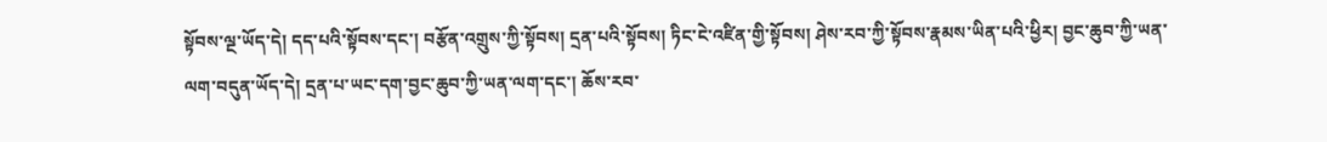སྟོབས་ལྔ་ཡོད་དེ། དད་པའི་སྟོབས་དང་། བརྩོན་འགྲུས་ཀྱི་སྟོབས། དྲན་པའི་སྟོབས། ཏིང་ངེ་འཛིན་གྱི་སྟོབས། ཤེས་རབ་ཀྱི་སྟོབས་རྣམས་ཡིན་པའི་ཕྱིར། བྱང་ཆུབ་ཀྱི་ཡན་ལག་བདུན་ཡོད་དེ། དྲན་པ་ཡང་དག་བྱང་ཆུབ་ཀྱི་ཡན་ལག་དང་། ཆོས་རབ་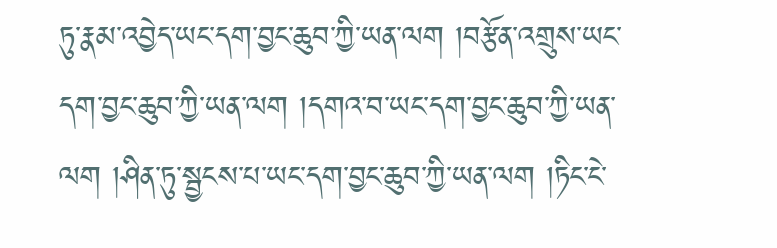ཏུ་རྣམ་འབྱེད་ཡང་དག་བྱང་ཆུབ་ཀྱི་ཡན་ལག །བརྩོན་འགྲུས་ཡང་དག་བྱང་ཆུབ་ཀྱི་ཡན་ལག །དགའ་བ་ཡང་དག་བྱང་ཆུབ་ཀྱི་ཡན་ལག །ཤིན་ཏུ་སྦྱངས་པ་ཡང་དག་བྱང་ཆུབ་ཀྱི་ཡན་ལག །ཏིང་ངེ་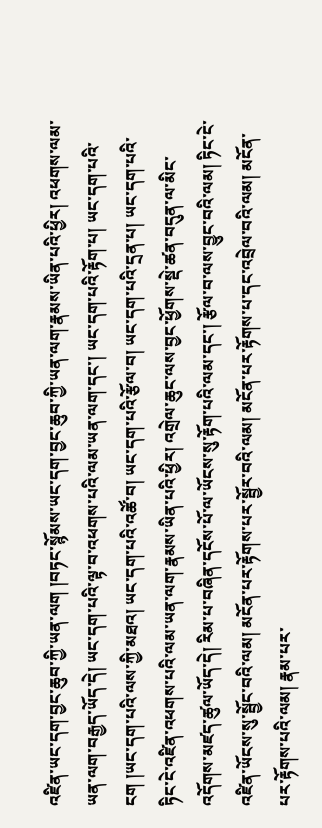འཛིན་ཡང་དག་བྱང་ཆུབ་ཀྱི་ཡན་ལག །བཏང་སྙོམས་ཡང་དག་བྱང་ཆུབ་ཀྱི་ཡན་ལག་རྣམས་ཡིན་པའི་ཕྱིར། འཕགས་ལམ་ཡན་ལག་བརྒྱད་ཡོད་དེ། ཡང་དག་པའི་ལྟ་བ་འཕགས་པའི་ལམ་ཡན་ལག་དང་། ཡང་དག་པའི་རྟོག་པ། ཡང་དག་པའི་ངག །ཡང་དག་པའི་ལས་ཀྱི་མཐའ། ཡང་དག་པའི་འཚོ་བ། ཡང་དག་པའི་རྩོལ་བ། ཡང་དག་པའི་དྲན་པ། ཡང་དག་པའི་ཏིང་ངེ་འཛིན་འཕགས་པའི་ལམ་ཡན་ལག་རྣམས་ཡིན་པའི་ཕྱིར། འགྲེལ་ཆུང་ལས་བྱང་ཕྱོགས་སྡེ་ཚན་བདུན་ལ་མིང་འདོགས་མཛད་ཚུལ་ཡོད་དེ། རིམ་པ་བཞིན་དངོས་པོ་ལ་ཡོངས་སུ་རྟོག་པའི་ལམ་དང་། རྩོལ་བ་ལས་བྱུང་བའི་ལམ། ཏིང་ངེ་འཛིན་ཡོངས་སུ་སྦྱོང་བའི་ལམ། མངོན་པར་རྟོགས་པར་སྦྱོར་བའི་ལམ། མངོན་པར་རྟོགས་པ་དང་འབྲེལ་བའི་ལམ། མངོན་པར་རྟོགས་པའི་ལམ། རྣམ་པར་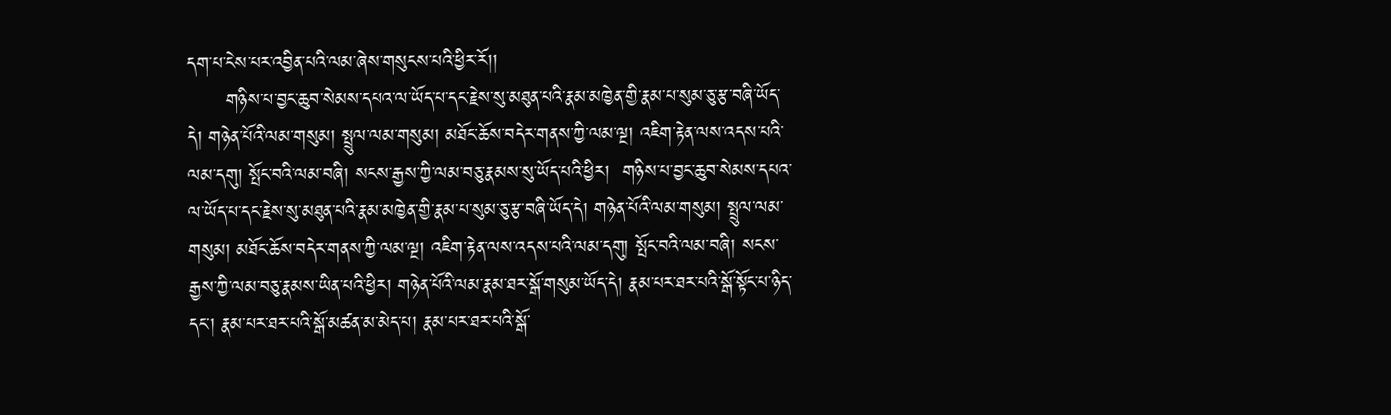དག་པ་ངེས་པར་འབྱིན་པའི་ལམ་ཞེས་གསུངས་པའི་ཕྱིར་རོ།།
      གཉིས་པ་བྱང་ཆུབ་སེམས་དཔའ་ལ་ཡོད་པ་དང་རྗེས་སུ་མཐུན་པའི་རྣམ་མཁྱེན་གྱི་རྣམ་པ་སུམ་ཅུ་རྩ་བཞི་ཡོད་དེ། གཉེན་པོའི་ལམ་གསུམ། སྤྲུལ་ལམ་གསུམ། མཐོང་ཆོས་བདེར་གནས་ཀྱི་ལམ་ལྔ། འཇིག་རྟེན་ལས་འདས་པའི་ལམ་དགུ། སྤོང་བའི་ལམ་བཞི། སངས་རྒྱས་ཀྱི་ལམ་བཅུ་རྣམས་སུ་ཡོད་པའི་ཕྱིར།  གཉིས་པ་བྱང་ཆུབ་སེམས་དཔའ་ལ་ཡོད་པ་དང་རྗེས་སུ་མཐུན་པའི་རྣམ་མཁྱེན་གྱི་རྣམ་པ་སུམ་ཅུ་རྩ་བཞི་ཡོད་དེ། གཉེན་པོའི་ལམ་གསུམ། སྤྲུལ་ལམ་གསུམ། མཐོང་ཆོས་བདེར་གནས་ཀྱི་ལམ་ལྔ། འཇིག་རྟེན་ལས་འདས་པའི་ལམ་དགུ། སྤོང་བའི་ལམ་བཞི། སངས་རྒྱས་ཀྱི་ལམ་བཅུ་རྣམས་ཡིན་པའི་ཕྱིར། གཉེན་པོའི་ལམ་རྣམ་ཐར་སྒོ་གསུམ་ཡོད་དེ། རྣམ་པར་ཐར་པའི་སྒོ་སྟོང་པ་ཉིད་དང་། རྣམ་པར་ཐར་པའི་སྒོ་མཚན་མ་མེད་པ། རྣམ་པར་ཐར་པའི་སྒོ་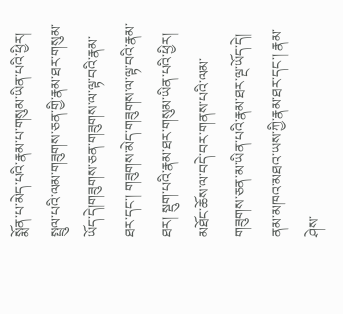སྨོན་པ་མེད་པའི་རྣམ་པ་གསུམ་ཡིན་པའི་ཕྱིར། སྤྲུལ་པའི་ལམ་གཟུགས་ཅན་གྱི་རྣམ་ཐར་གསུམ་ཡོད་དེ།གཟུགས་ཅན་གཟུགས་ལ་ལྟ་བའི་རྣམ་ཐར་དང་། གཟུགས་མེད་གཟུགས་ལ་ལྟ་བའི་རྣམ་ཐར། སྡུག་པའི་རྣམ་ཐར་གསུམ་ཡིན་པའི་ཕྱིར། མཐོང་ཆོས་ལ་བདེ་བར་གནས་པའི་ལམ་གཟུགས་ཅན་མ་ཡིན་པའི་རྣམ་ཐར་ལྔ་ཡོད་དེ། ནམ་མཁའ་མཐའ་ཡས་ཀྱི་རྣམ་ཐར་དང་། རྣམ་ཤེས་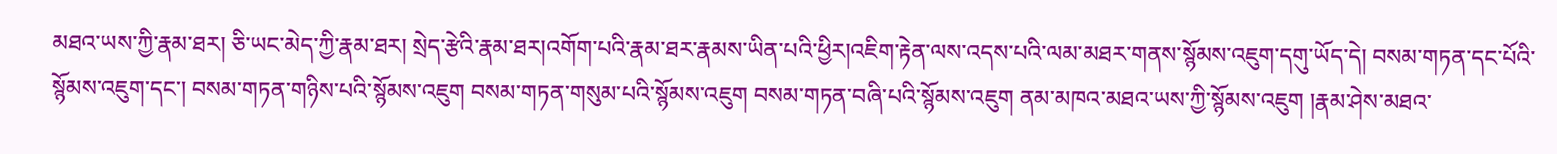མཐའ་ཡས་ཀྱི་རྣམ་ཐར། ཅི་ཡང་མེད་ཀྱི་རྣམ་ཐར། སྲེད་རྩེའི་རྣམ་ཐར།འགོག་པའི་རྣམ་ཐར་རྣམས་ཡིན་པའི་ཕྱིར།འཇིག་རྟེན་ལས་འདས་པའི་ལམ་མཐར་གནས་སྙོམས་འཇུག་དགུ་ཡོད་དེ། བསམ་གཏན་དང་པོའི་སྙོམས་འཇུག་དང་། བསམ་གཏན་གཉིས་པའི་སྙོམས་འཇུག བསམ་གཏན་གསུམ་པའི་སྙོམས་འཇུག བསམ་གཏན་བཞི་པའི་སྙོམས་འཇུག ནམ་མཁའ་མཐའ་ཡས་ཀྱི་སྙོམས་འཇུག །རྣམ་ཤེས་མཐའ་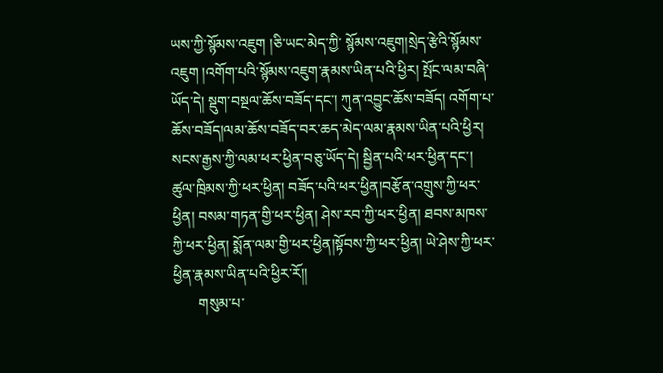ཡས་ཀྱི་སྙོམས་འཇུག །ཅི་ཡང་མེད་ཀྱི་ སྙོམས་འཇུག།སྲེད་རྩེའི་སྙོམས་འཇུག །འགོག་པའི་སྙོམས་འཇུག་རྣམས་ཡིན་པའི་ཕྱིར། སྤོང་ལམ་བཞི་ཡོད་དེ། སྡུག་བསྔལ་ཆོས་བཟོད་དང་། ཀུན་འབྱུང་ཆོས་བཟོད། འགོག་པ་ཆོས་བཟོད།ལམ་ཆོས་བཟོད་བར་ཆད་མེད་ལམ་རྣམས་ཡིན་པའི་ཕྱིར། སངས་རྒྱས་ཀྱི་ལམ་ཕར་ཕྱིན་བཅུ་ཡོད་དེ། སྦྱིན་པའི་ཕར་ཕྱིན་དང་། ཚུལ་ཁྲིམས་ཀྱི་ཕར་ཕྱིན། བཟོད་པའི་ཕར་ཕྱིན།བརྩོན་འགྲུས་ཀྱི་ཕར་ཕྱིན། བསམ་གཏན་གྱི་ཕར་ཕྱིན། ཤེས་རབ་ཀྱི་ཕར་ཕྱིན། ཐབས་མཁས་ཀྱི་ཕར་ཕྱིན། སྨོན་ལམ་གྱི་ཕར་ཕྱིན།སྟོབས་ཀྱི་ཕར་ཕྱིན། ཡེ་ཤེས་ཀྱི་ཕར་ཕྱིན་རྣམས་ཡིན་པའི་ཕྱིར་རོ།།
       གསུམ་པ་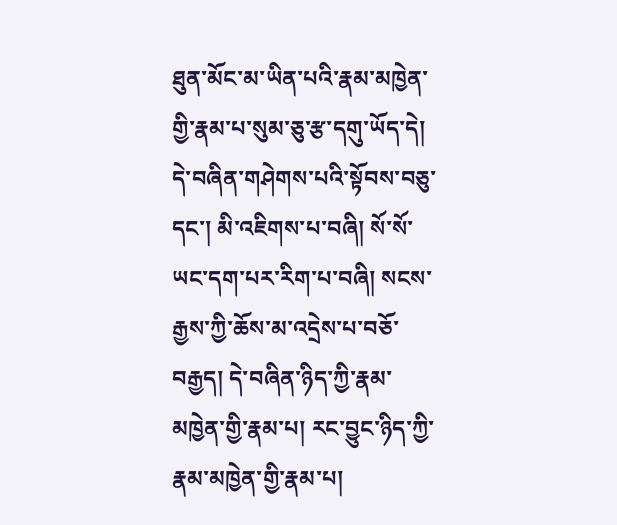ཐུན་མོང་མ་ཡིན་པའི་རྣམ་མཁྱེན་གྱི་རྣམ་པ་སུམ་ཅུ་རྩ་དགུ་ཡོད་དེ། དེ་བཞིན་གཤེགས་པའི་སྟོབས་བཅུ་དང་། མི་འཇིགས་པ་བཞི། སོ་སོ་ཡང་དག་པར་རིག་པ་བཞི། སངས་རྒྱས་ཀྱི་ཆོས་མ་འདྲེས་པ་བཅོ་བརྒྱད། དེ་བཞིན་ཉིད་ཀྱི་རྣམ་མཁྱེན་གྱི་རྣམ་པ། རང་བྱུང་ཉིད་ཀྱི་རྣམ་མཁྱེན་གྱི་རྣམ་པ།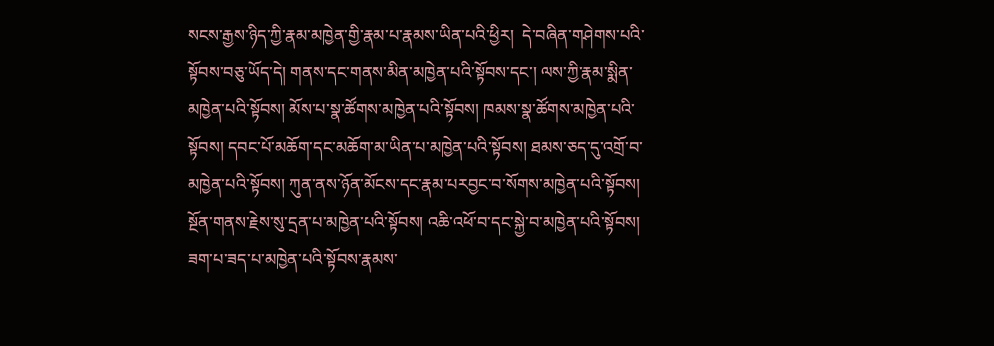སངས་རྒྱས་ཉིད་ཀྱི་རྣམ་མཁྱེན་གྱི་རྣམ་པ་རྣམས་ཡིན་པའི་ཕྱིར།  དེ་བཞིན་གཤེགས་པའི་སྟོབས་བཅུ་ཡོད་དེ། གནས་དང་གནས་མིན་མཁྱེན་པའི་སྟོབས་དང་། ལས་ཀྱི་རྣམ་སྨིན་མཁྱེན་པའི་སྟོབས། མོས་པ་སྣ་ཚོགས་མཁྱེན་པའི་སྟོབས། ཁམས་སྣ་ཚོགས་མཁྱེན་པའི་སྟོབས། དབང་པོ་མཆོག་དང་མཆོག་མ་ཡིན་པ་མཁྱེན་པའི་སྟོབས། ཐམས་ཅད་དུ་འགྲོ་བ་མཁྱེན་པའི་སྟོབས། ཀུན་ནས་ཉོན་མོངས་དང་རྣམ་པརབྱང་བ་སོགས་མཁྱེན་པའི་སྟོབས། སྔོན་གནས་རྗེས་སུ་དྲན་པ་མཁྱེན་པའི་སྟོབས། འཆི་འཕོ་བ་དང་སྐྱེ་བ་མཁྱེན་པའི་སྟོབས། ཟག་པ་ཟད་པ་མཁྱེན་པའི་སྟོབས་རྣམས་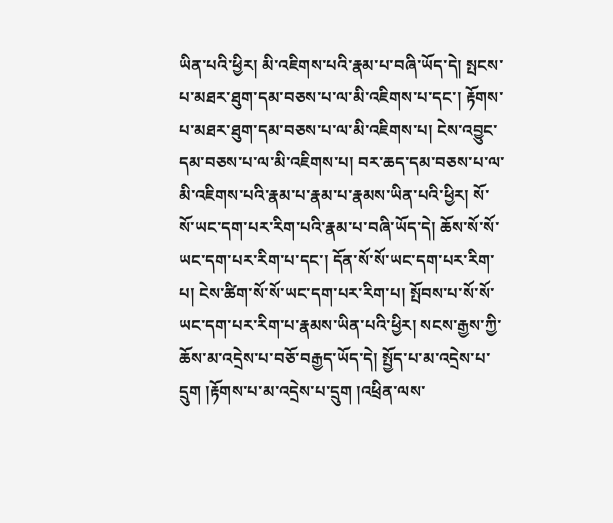ཡིན་པའི་ཕྱིར། མི་འཇིགས་པའི་རྣམ་པ་བཞི་ཡོད་དེ། སྤངས་པ་མཐར་ཐུག་དམ་བཅས་པ་ལ་མི་འཇིགས་པ་དང་། རྟོགས་པ་མཐར་ཐུག་དམ་བཅས་པ་ལ་མི་འཇིགས་པ། ངེས་འབྱུང་དམ་བཅས་པ་ལ་མི་འཇིགས་པ། བར་ཆད་དམ་བཅས་པ་ལ་མི་འཇིགས་པའི་རྣམ་པ་རྣམ་པ་རྣམས་ཡིན་པའི་ཕྱིར། སོ་སོ་ཡང་དག་པར་རིག་པའི་རྣམ་པ་བཞི་ཡོད་དེ། ཆོས་སོ་སོ་ཡང་དག་པར་རིག་པ་དང་། དོན་སོ་སོ་ཡང་དག་པར་རིག་པ། ངེས་ཚིག་སོ་སོ་ཡང་དག་པར་རིག་པ། སྤོབས་པ་སོ་སོ་ཡང་དག་པར་རིག་པ་རྣམས་ཡིན་པའི་ཕྱིར། སངས་རྒྱས་ཀྱི་ཆོས་མ་འདྲེས་པ་བཅོ་བརྒྱད་ཡོད་དེ། སྤྱོད་པ་མ་འདྲེས་པ་དྲུག །རྟོགས་པ་མ་འདྲེས་པ་དྲུག །འཕྲིན་ལས་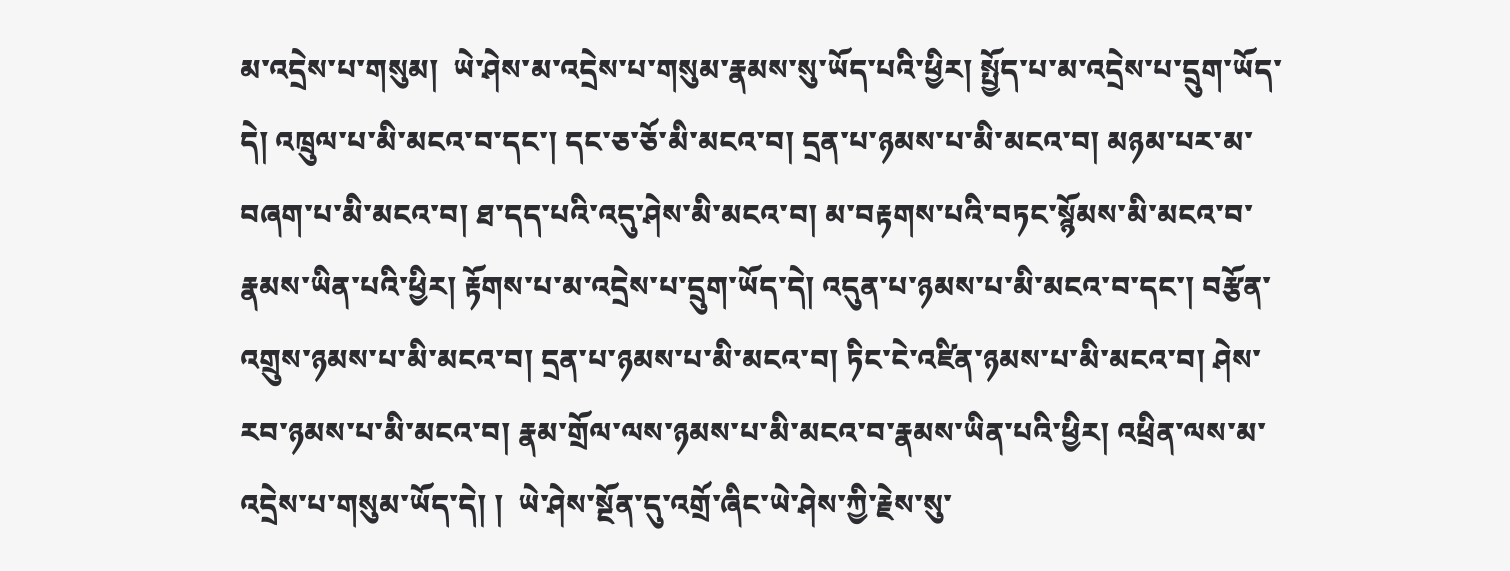མ་འདྲེས་པ་གསུམ།  ཡེ་ཤེས་མ་འདྲེས་པ་གསུམ་རྣམས་སུ་ཡོད་པའི་ཕྱིར། སྤྱོད་པ་མ་འདྲེས་པ་དྲུག་ཡོད་དེ། འཁྲུལ་པ་མི་མངའ་བ་དང་། དང་ཅ་ཅོ་མི་མངའ་བ། དྲན་པ་ཉམས་པ་མི་མངའ་བ། མཉམ་པར་མ་བཞག་པ་མི་མངའ་བ། ཐ་དད་པའི་འདུ་ཤེས་མི་མངའ་བ། མ་བརྟགས་པའི་བཏང་སྙོམས་མི་མངའ་བ་རྣམས་ཡིན་པའི་ཕྱིར། རྟོགས་པ་མ་འདྲེས་པ་དྲུག་ཡོད་དེ། འདུན་པ་ཉམས་པ་མི་མངའ་བ་དང་། བརྩོན་འགྲུས་ཉམས་པ་མི་མངའ་བ། དྲན་པ་ཉམས་པ་མི་མངའ་བ། ཏིང་ངེ་འཛིན་ཉམས་པ་མི་མངའ་བ། ཤེས་རབ་ཉམས་པ་མི་མངའ་བ། རྣམ་གྲོལ་ལས་ཉམས་པ་མི་མངའ་བ་རྣམས་ཡིན་པའི་ཕྱིར། འཕྲིན་ལས་མ་འདྲེས་པ་གསུམ་ཡོད་དེ། །  ཡེ་ཤེས་སྔོན་དུ་འགྲོ་ཞིང་ཡེ་ཤེས་ཀྱི་རྗེས་སུ་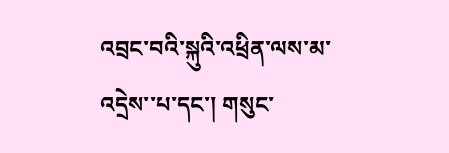འབྲང་བའི་སྐུའི་འཕྲིན་ལས་མ་འདྲེས་་པ་དང་། གསུང་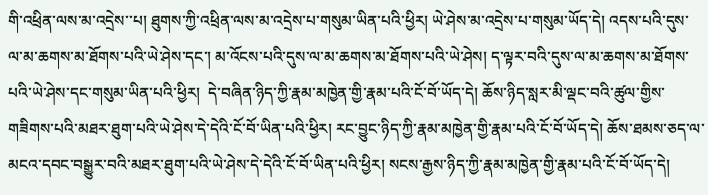གི་འཕྲིན་ལས་མ་འདྲེས་་པ། ཐུགས་ཀྱི་འཕྲིན་ལས་མ་འདྲེས་པ་གསུམ་ཡིན་པའི་ཕྱིར། ཡེ་ཤེས་མ་འདྲེས་པ་གསུམ་ཡོད་དེ། འདས་པའི་དུས་ལ་མ་ཆགས་མ་ཐོགས་པའི་ཡེ་ཤེས་དང་། མ་འོངས་པའི་དུས་ལ་མ་ཆགས་མ་ཐོགས་པའི་ཡེ་ཤེས། ད་ལྟར་བའི་དུས་ལ་མ་ཆགས་མ་ཐོགས་པའི་ཡེ་ཤེས་དང་གསུམ་ཡིན་པའི་ཕྱིར།  དེ་བཞིན་ཉིད་ཀྱི་རྣམ་མཁྱེན་གྱི་རྣམ་པའི་ངོ་བོ་ཡོད་དེ། ཆོས་ཉིད་སླར་མི་ལྡང་བའི་ཚུལ་གྱིས་གཟིགས་པའི་མཐར་ཐུག་པའི་ཡེ་ཤེས་དེ་དེའི་ངོ་བོ་ཡིན་པའི་ཕྱིར། རང་བྱུང་ཉིད་ཀྱི་རྣམ་མཁྱེན་གྱི་རྣམ་པའི་ངོ་བོ་ཡོད་དེ། ཆོས་ཐམས་ཅད་ལ་མངའ་དབང་བསྒྱུར་བའི་མཐར་ཐུག་པའི་ཡེ་ཤེས་དེ་དེའི་ངོ་བོ་ཡིན་པའི་ཕྱིར། སངས་རྒྱས་ཉིད་ཀྱི་རྣམ་མཁྱེན་གྱི་རྣམ་པའི་ངོ་བོ་ཡོད་དེ།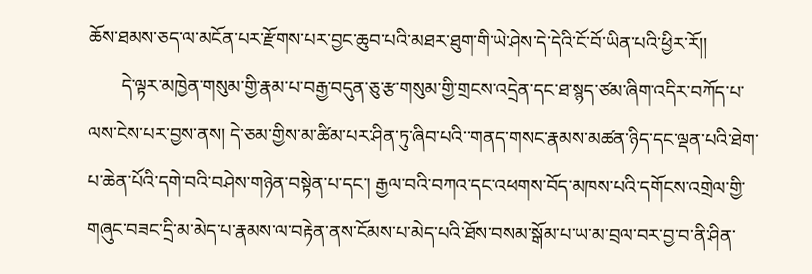ཆོས་ཐམས་ཅད་ལ་མངོན་པར་རྫོགས་པར་བྱང་ཆུབ་པའི་མཐར་ཐུག་གི་ཡེ་ཤེས་དེ་དེའི་ངོ་བོ་ཡིན་པའི་ཕྱིར་རོ།།
       དེ་ལྟར་མཁྱེན་གསུམ་གྱི་རྣམ་པ་བརྒྱ་བདུན་ཅུ་རྩ་གསུམ་གྱི་གྲངས་འདྲེན་དང་ཐ་སྙད་ཙམ་ཞིག་འདིར་བཀོད་པ་ལས་ངེས་པར་བྱས་ནས། དེ་ཅམ་གྱིས་མ་ཚིམ་པར་ཤིན་ཏུ་ཞིབ་པའི་་གནད་གསང་རྣམས་མཚན་ཉིད་དང་ལྡན་པའི་ཐེག་པ་ཆེན་པོའི་དགེ་བའི་བཤེས་གཉེན་བསྟེན་པ་དང་། རྒྱལ་བའི་བཀའ་དང་འཕགས་བོད་མཁས་པའི་དགོངས་འགྲེལ་གྱི་གཞུང་བཟང་དྲི་མ་མེད་པ་རྣམས་ལ་བརྟེན་ནས་ངོམས་པ་མེད་པའི་ཐོས་བསམ་སྒོམ་པ་ཡ་མ་བྲལ་བར་བྱ་བ་ནི་ཤིན་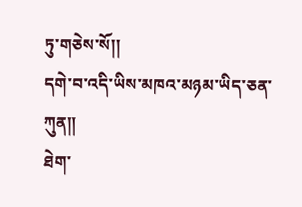ཏུ་གཅེས་སོ།།
དགེ་བ་འདི་ཡིས་མཁའ་མཉམ་ཡིད་ཅན་ཀུན༎
ཐེག་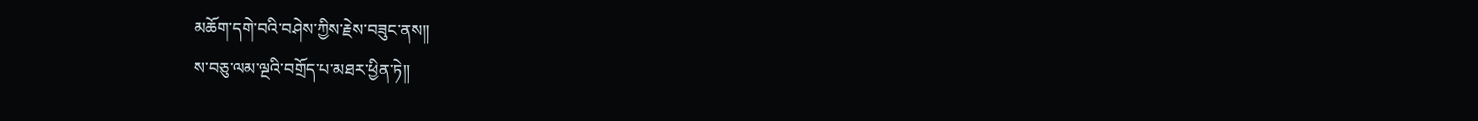མཆོག་དགེ་བའི་བཤེས་ཀྱིས་རྗེས་བཟུང་ནས༎
ས་བཅུ་ལམ་ལྔའི་བགྲོད་པ་མཐར་ཕྱིན་ཏེ༎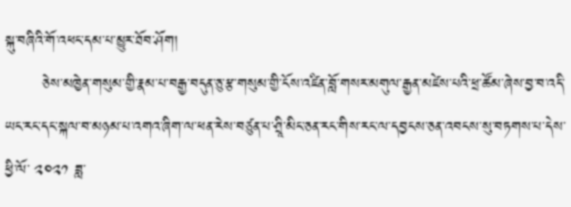སྐུ་བཞིའི་གོ་འཕང་དམ་པ་མྱུར་ཐོབ་ཤོག།
       ཅེས་མཁྱེན་གསུམ་གྱི་རྣམ་པ་བརྒྱ་བདུན་ཅུ་རྩ་གསུམ་གྱི་ངོས་འཛིན་བློ་གསར་མགུལ་རྒྱན་མཛེས་པའི་ཕྲ་ཚོམ་ཞེས་བྱ་བ་འདི་ཡང་རང་དང་སྐལ་བ་མཉམ་པ་འགའ་ཞིག་ལ་ཕན་རེས་བཙུན་པ་ཤྲཱི་མིང་ཅན་རང་གིས་རང་ལ་དབྱངས་ཅན་འབངས་སུ་བཏགས་པ་དེས་ཕྱི་ལོ་ ༢༠༢༡ ཟླ་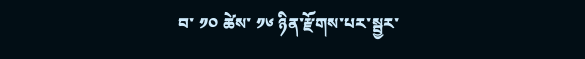བ་ ༡༠ ཚེས་ ༡༦ ཉིན་རྫོགས་པར་སྦྱར་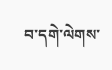བ་དགེ་ལེགས་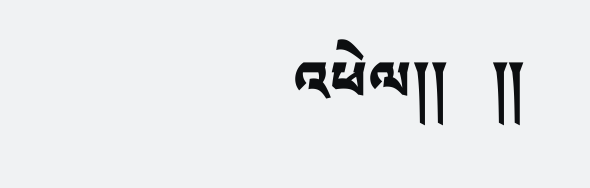འཕེལ།།   ༎